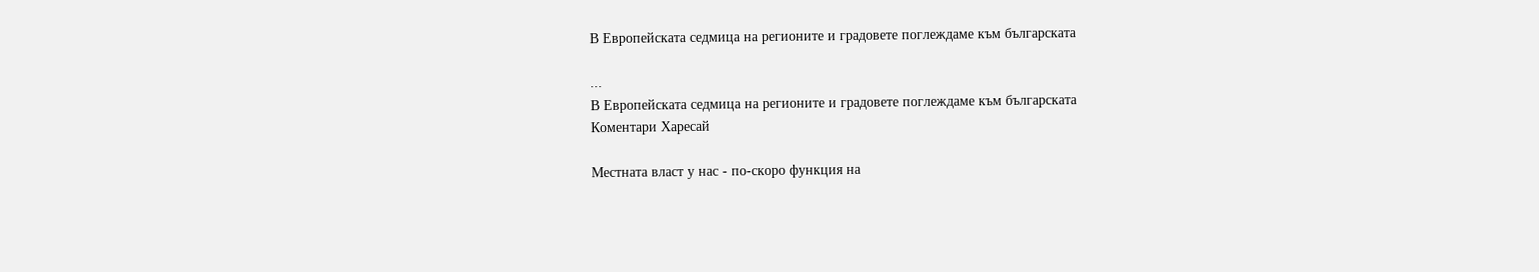В Европейската седмица на регионите и градовете поглеждаме към българската

...
В Европейската седмица на регионите и градовете поглеждаме към българската
Коментари Харесай

Местната власт у нас - по-скоро функция на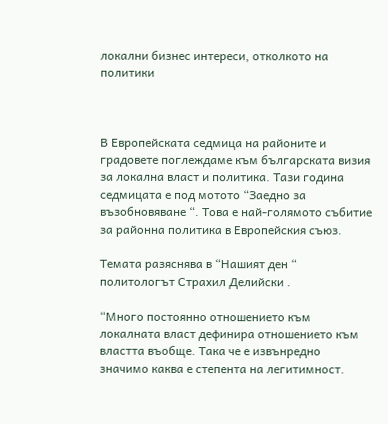локални бизнес интереси, отколкото на политики



В Европейската седмица на районите и градовете поглеждаме към българската визия за локална власт и политика. Тази година седмицата е под мотото “Заедно за възобновяване “. Това е най-голямото събитие за районна политика в Европейския съюз.

Темата разяснява в “Нашият ден “ политологът Страхил Делийски .

“Много постоянно отношението към локалната власт дефинира отношението към властта въобще. Така че е извънредно значимо каква е степента на легитимност.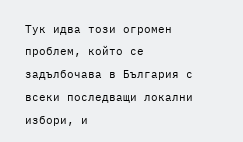Тук идва този огромен проблем, който се задълбочава в България с всеки последващи локални избори, и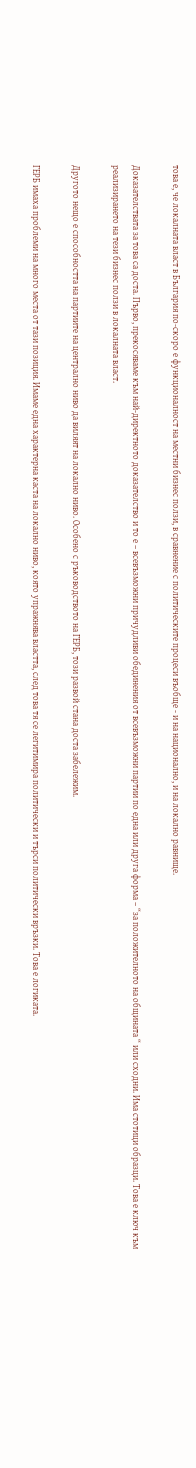това е, че локалната власт в България по-скоро е функционалност на местни бизнес ползи, в сравнение с политическите процеси въобще - и на национално, и на локално равнище.

Доказателствата за това са доста. Първо, прекосяваме към най-директното доказателство и то е – всевъзможни причудливи обединения от всевъзможни партии по една или друга форма – “за положителното на общината “ или сходни. Има стотици образци. Това е ключ към реализирането на тези бизнес ползи в локалната власт.

Другото нещо е способността на партиите на централно ниво да виляят на локално ниво. Особено с ръководството на ГЕРБ, този развой стана доста забележим.

ГЕРБ имаха проблеми на много места от тази позиция. Имаме една характерна каста на локално ниво, която упражнява властта, след това тя се легитимира политически и търси политически връзки. Това е логиката.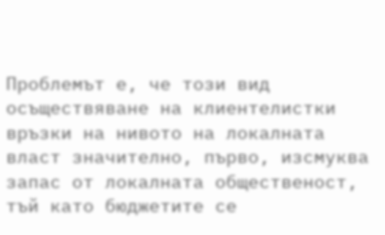Проблемът е, че този вид осъществяване на клиентелистки връзки на нивото на локалната власт значително, първо, изсмуква запас от локалната общественост, тъй като бюджетите се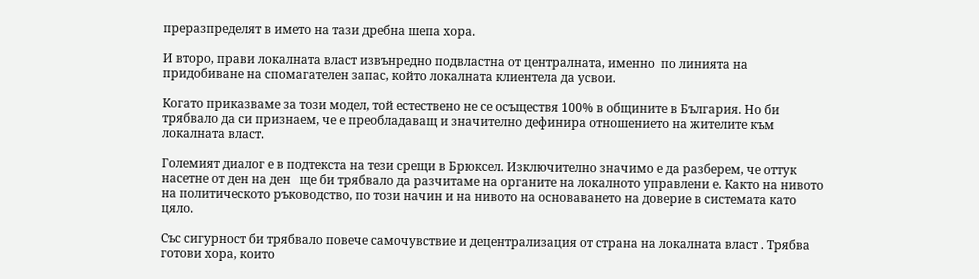преразпределят в името на тази дребна шепа хора.

И второ, прави локалната власт извънредно подвластна от централната, именно  по линията на придобиване на спомагателен запас, който локалната клиентела да усвои.

Когато приказваме за този модел, той естествено не се осъществя 100% в общините в България. Но би трябвало да си признаем, че е преобладаващ и значително дефинира отношението на жителите към локалната власт.

Големият диалог е в подтекста на тези срещи в Брюксел. Изключително значимо е да разберем, че оттук насетне от ден на ден   ще би трябвало да разчитаме на органите на локалното управлени е. Както на нивото на политическото ръководство, по този начин и на нивото на основаването на доверие в системата като цяло.

Със сигурност би трябвало повече самочувствие и децентрализация от страна на локалната власт . Трябва готови хора, които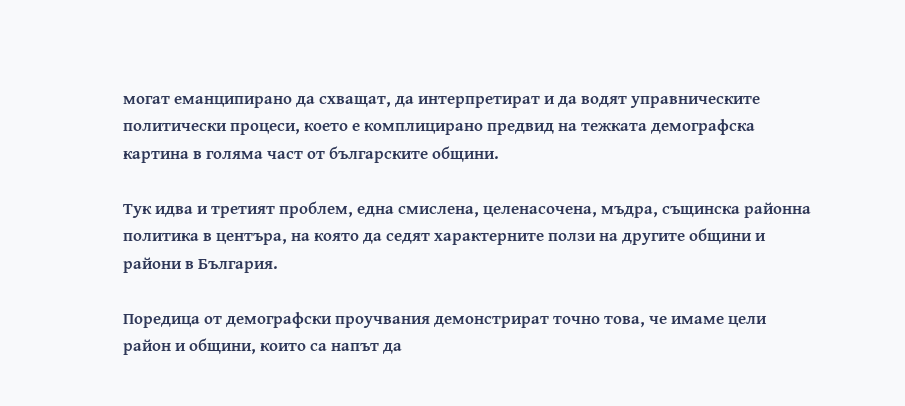могат еманципирано да схващат, да интерпретират и да водят управническите политически процеси, което е комплицирано предвид на тежката демографска картина в голяма част от българските общини.

Тук идва и третият проблем, една смислена, целенасочена, мъдра, същинска районна политика в центъра, на която да седят характерните ползи на другите общини и райони в България.

Поредица от демографски проучвания демонстрират точно това, че имаме цели район и общини, които са напът да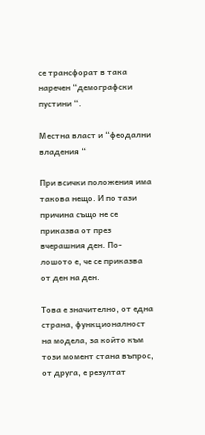се трансфорат в така наречен “демографски пустини “.

Местна власт и “феодални владения “

При всички положения има такова нещо. И по тази причина също не се приказва от през вчерашния ден. По-лошото е, че се приказва от ден на ден.

Това е значително, от една страна, функционалност на модела, за който към този момент стана въпрос, от друга, е резултат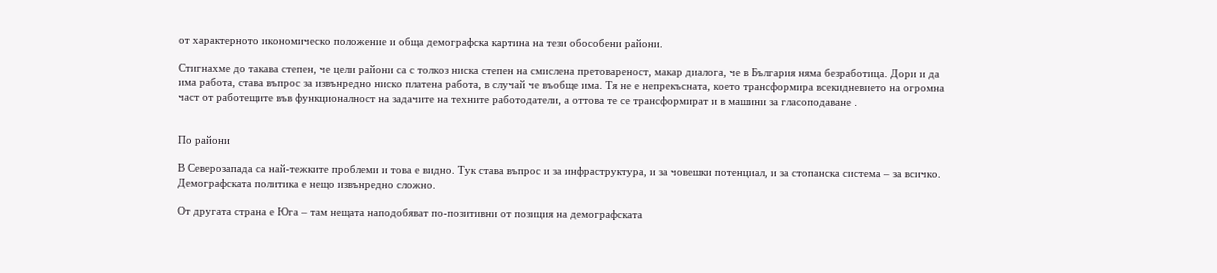от характерното икономическо положение и обща демографска картина на тези обособени райони.

Стигнахме до такава степен, че цели райони са с толкоз ниска степен на смислена претовареност, макар диалога, че в България няма безработица. Дори и да има работа, става въпрос за извънредно ниско платена работа, в случай че въобще има. Тя не е непрекъсната, което трансформира всекидневието на огромна част от работещите във функционалност на задачите на техните работодатели, а оттова те се трансформират и в машини за гласоподаване .


По райони

В Северозапада са най-тежките проблеми и това е видно. Тук става въпрос и за инфраструктура, и за човешки потенциал, и за стопанска система – за всичко. Демографската политика е нещо извънредно сложно.

От другата страна е Юга – там нещата наподобяват по-позитивни от позиция на демографската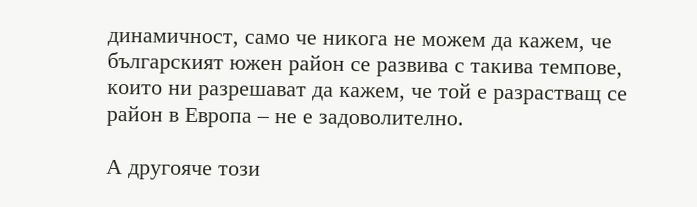динамичност, само че никога не можем да кажем, че българският южен район се развива с такива темпове, които ни разрешават да кажем, че той е разрастващ се район в Европа – не е задоволително.

А другояче този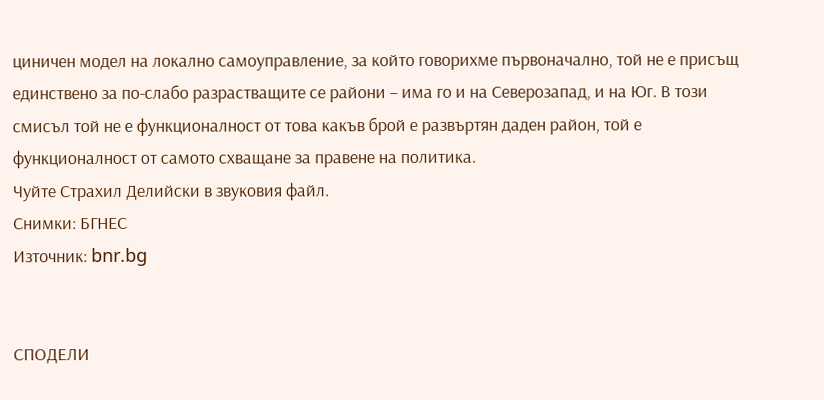циничен модел на локално самоуправление, за който говорихме първоначално, той не е присъщ единствено за по-слабо разрастващите се райони – има го и на Северозапад, и на Юг. В този смисъл той не е функционалност от това какъв брой е развъртян даден район, той е функционалност от самото схващане за правене на политика.
Чуйте Страхил Делийски в звуковия файл.
Снимки: БГНЕС
Източник: bnr.bg


СПОДЕЛИ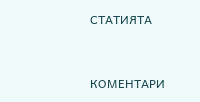СТАТИЯТА


КОМЕНТАРИ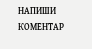НАПИШИ КОМЕНТАР